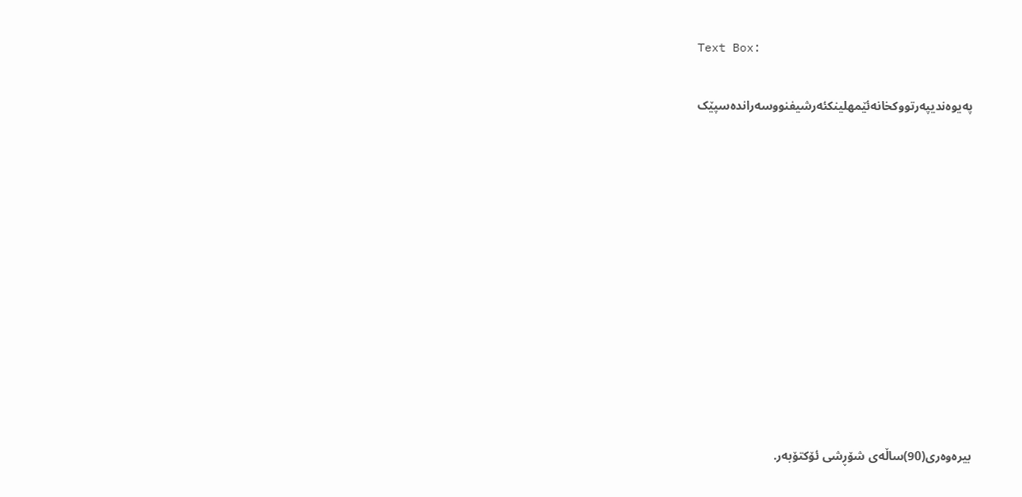Text Box:

په‌یوه‌ندیپه‌رتووکخانه‌ئێمهلینکئه‌رشیفنووسه‌رانده‌سپێک











بیره‌وه‌ری(90)ساڵه‌ی شۆڕشی ئۆکتۆبەر.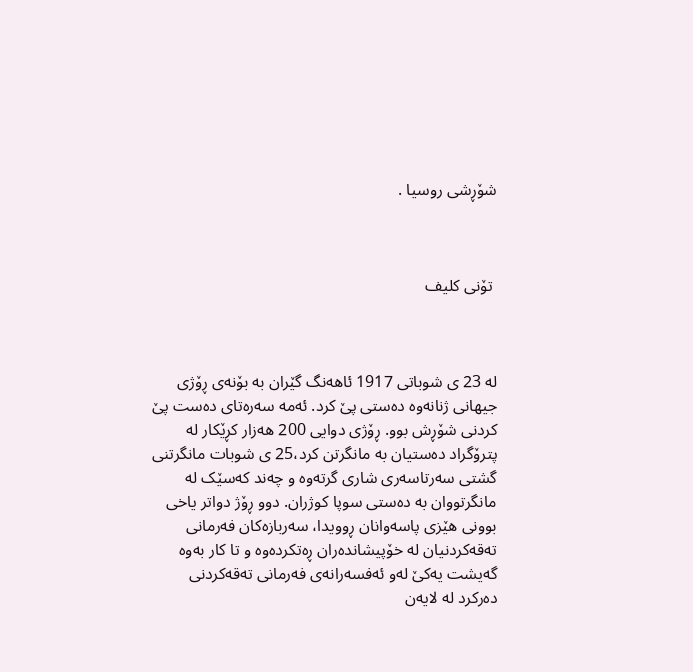شۆڕشی روسیا .



 تۆنی کلیف



لە 23 ی شوباتی 1917 ئاهەنگ گێران بە بۆنەی ڕۆژی جیهانی ژنانەوە دەستی پێ کرد. ئەمە سەرەتای دەست پێ کردنی شۆڕش بوو. ڕۆژی دوایی 200 هەزار کڕێکار لە پترۆگراد دەستیان بە مانگرتن کرد،25 ی شوبات مانگرتنی گشتی سەرتاسەری شاری گرتەوە و چەند کەسێک لە مانگرتووان بە دەستی سوپا کوژران. دوو ڕۆژ دواتر یاخی بوونی هێزی پاسەوانان ڕوویدا، سەربازەکان فەرمانی تەقەکردنیان لە خۆپیشاندەران ڕەتکردەوە و تا کار بەوە گەیشت یەکێ لەو ئەفسەرانەی فەرمانی تەقەکردنی دەرکرد لە لایەن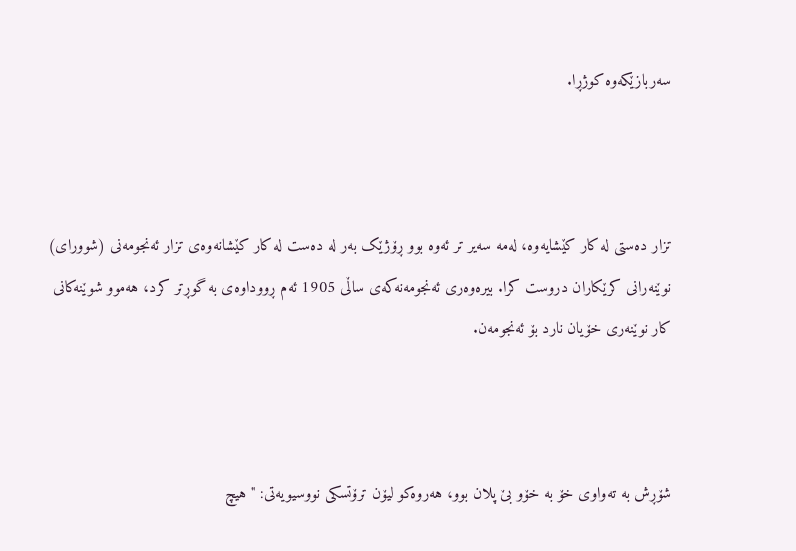سەربازێکەوە کوژڕا.



تزار دەستی لە کار کێشایەوە، لەمە سەیر تر ئەوە بوو ڕۆژێک بەر لە دەست لە کار کێشانەوەی تزار ئەنجومەنی (شوورای) نوێنەرانی کرێکاران دروست کرا. بیرەوەری ئەنجومەنەکەی ساڵی 1905 ئەم ڕووداوەی بە گوڕتر کرد، هەموو شوێنەکانی کار نوێنەری خۆیان نارد بۆ ئەنجومەن.



شۆڕش بە تەواوی خۆ بە خۆو بێ پلان بوو، هەروەکو لیۆن ترۆتسکی نووسیویەتی: " هیچ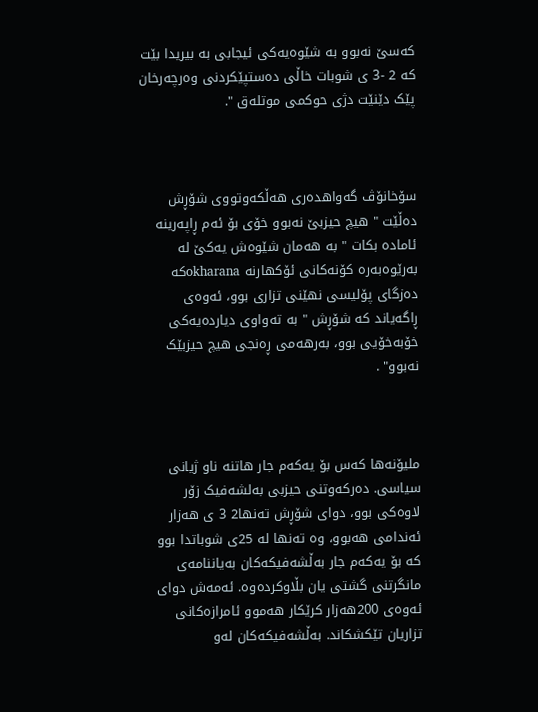کەسێ نەبوو بە شێوەیەکی ئیجابی بە بیریدا بێت کە 2 -3 ی شوبات خاڵی دەستپێکردنی وەرچەرخان پێک دێنێت دژی حوکمی موتلەق ".



سۆخانۆڤ گەواهدەری هەڵکەوتووی شۆڕش دەڵێت " هیچ حیزبێ نەبوو خۆی بۆ ئەم ڕاپەرینە ئامادە بکات " بە هەمان شێوەش یەکێ لە بەرێوەبەرە کۆنەکانی ئۆکهارنە okharanaکە دەزگای پۆلیسی نهێنی تزاری بوو، ئەوەی ڕاگەیاند کە شۆڕش " بە تەواوی دیاردەیەکی خۆبەخۆیی بوو، بەرهەمی ڕەنجی هیچ حیزبێک نەبوو" .



ملیۆنەها کەس بۆ یەکەم جار هاتنە ناو ژیانی سیاسی. دەرکەوتنی حیزبی بەلشەفیک زۆر لاوەکی بوو، دوای شۆڕش تەنها2 3 ی هەزار ئەندامی هەبوو، وە تەنها لە 25ی شوباتدا بوو کە بۆ یەکەم جار بەڵشەفیکەکان بەیاننامەی مانگرتنی گشتی یان بڵاوکردەوە. ئەمەش دوای ئەوەی 200هەزار کرێکار هەموو ئامرازەکانی تزاریان تێکشکاند. بەڵشەفیکەکان لەو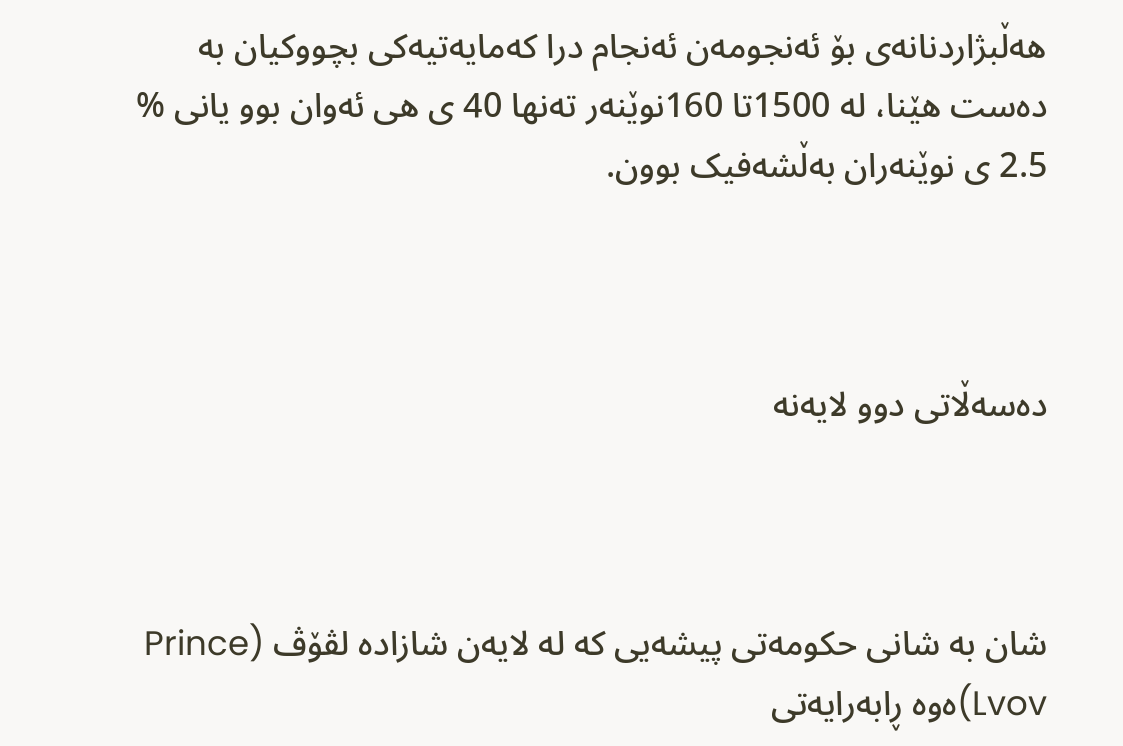هەڵبژاردنانەی بۆ ئەنجومەن ئەنجام درا کەمایەتیەکی بچووکیان بە دەست هێنا، لە 1500تا 160نوێنەر تەنها 40 ی هی ئەوان بوو یانی % 2.5 ی نوێنەران بەڵشەفیک بوون.



دەسەڵاتی دوو لایەنە



شان بە شانی حکومەتی پیشەیی کە لە لایەن شازادە لڤۆڤ (Prince Lvov)ەوە ڕابەرایەتی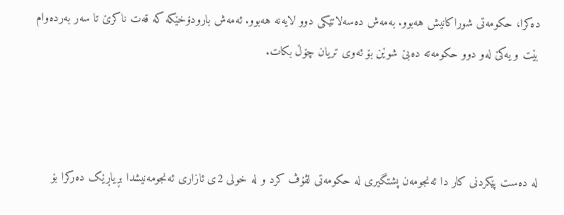دەکرا، حکومەتی شوراکانیش هەبوو. بەمەش دەسەلاتێکی دوو لایەنە هەبوو. ئەمەش بارودۆخێکە کە قەت ناکرێ تا سەر بەردەوام بێت و یەکێ لەو دوو حکومەتە دەبێ شوێن بۆ ئەوی تریان چۆڵ بکات.



لە دەست پێکردنی کار دا ئەنجومەن پشتگیری لە حکومەتی لڤۆڤ کرد و لە خولی 2ی ئازاری ئەنجومەنیشدا بڕیاڕێک دەرکرا بۆ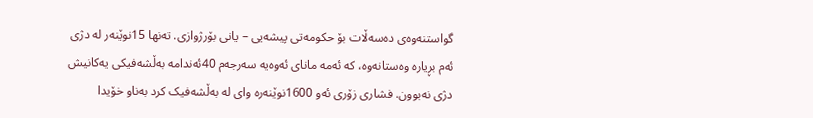گواستنەوەی دەسەڵات بۆ حکومەتی پیشەیی – یانی بۆرژوازی. تەنها 15نوێنەر لە دژی ئەم بڕیارە وەستانەوە، کە ئەمە مانای ئەوەیە سەرجەم 40ئەندامە بەڵشەفیکی یەکانیش دژی نەبوون. فشاری زۆری ئەو 1600نوێنەرە وای لە بەڵشەفیک کرد بەناو خۆیدا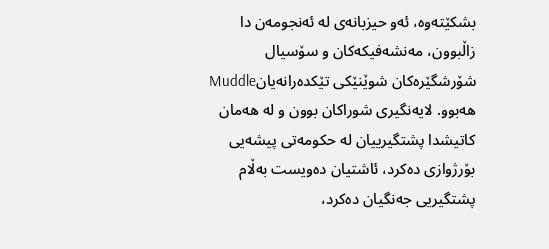بشکێتەوە، ئەو حیزبانەی لە ئەنجومەن دا زاڵبوون، مەنشەفیکەکان و سۆسیال شۆرشگێرەکان شوێنێکی تێکدەرانەیانMuddle هەبوو. لایەنگیری شوراکان بوون و لە هەمان کاتیشدا پشتگیرییان لە حکومەتی پیشەیی بۆرژوازی دەکرد، ئاشتیان دەویست بەڵام پشتگیریی جەنگیان دەکرد،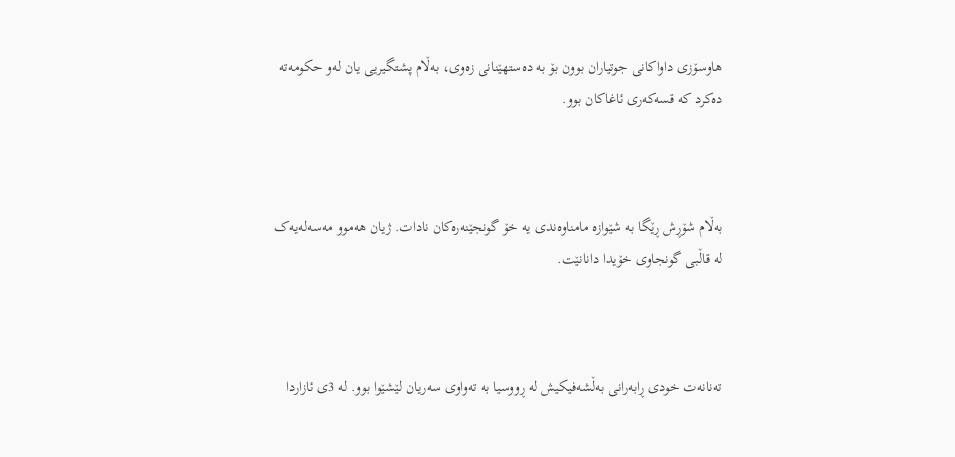هاوسۆزی داواکانی جوتیاران بوون بۆ بە دەستهێنانی زەوی، بەڵام پشتگیریی یان لەو حکومەتە دەکرد کە قسەکەری ئاغاکان بوو.



بەڵام شۆڕش ڕێگا بە شێوازە مامناوەندی یە خۆ گونجێنەرەکان نادات. ژیان هەموو مەسەلەیەک لە قاڵبی گونجاوی خۆیدا دانانێت.



تەنانەت خودی ڕابەرانی بەڵشەفیکیش لە ڕووسیا بە تەواوی سەریان لێشێوا بوو. لە 3ی ئازاردا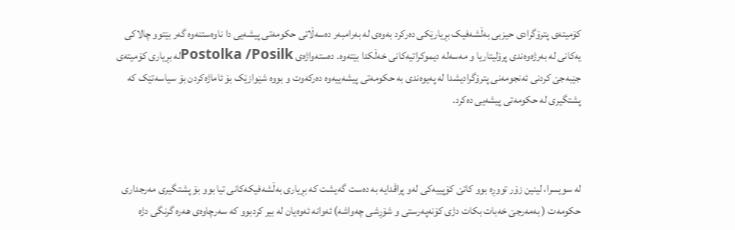کۆمیتەی پترۆگرادی حیزبی بەڵشەفیک بڕیارێکی دەرکرد بەوەی لە بەرامبەر دەسەڵاتی حکومەتی پیشەیی دا ناوەستنەوە گەر بێتوو چالاکی یەکانی لە بەرژەوەندی پرۆلیتاریا و مەسەلە دیموکراتیەکانی خەڵکدا بێتەوە. دەستەواژەی Postolka /Posilkلە بڕیاری کۆمیتەی جێبەجێ کردنی ئەنجومەنی پترۆگرادیشدا لە پەیوەندی بە حکومەتی پیشەییەوە دەرکەوت و بووە شێوازێک بۆ ئاماژەکردن بۆ سیاسەتێک کە پشتگیری لە حکومەتی پیشەیی دەکرد.



لە سویسرا، لینین زۆر تووڕە بوو کاتێ کۆپییەکی لەو پراڤدایە بە دەست گەیشت کە بڕیاری بەڵشەفیکەکانی تیا بوو بۆ پشتگیری مەرجداری حکومەت ( بەمەرجێ خەبات بکات دژی کۆنەپەرستی و شۆڕشی چەواشە) ئەوانە ئەوەیان لە بیر کردبوو کە سەرچاوەی هەرە گرنگی دژە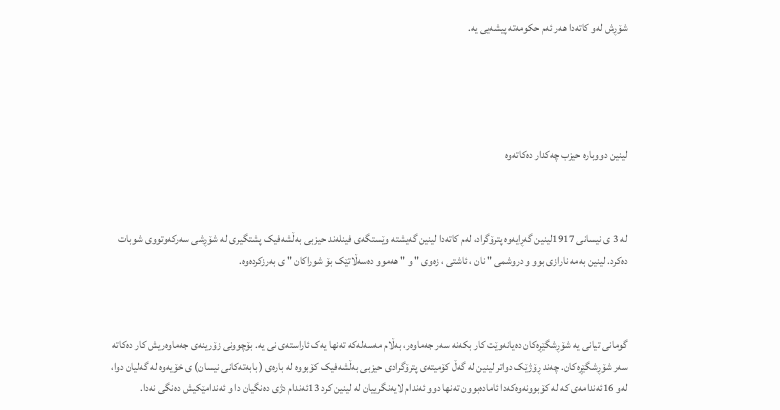شۆڕش لەو کاتەدا هەر ئەم حکومەتە پیشەیی یە.





لینین دووبارە حیزب چەکدار دەکاتەوە



لە 3 ی نیسانی 1917لینین گەڕایەوە پترۆگراد، لەم کاتەدا لینین گەیشتە وێستگەی فینلەند حیزبی بەڵشەفیک پشتگیری لە شۆڕشی سەرکەوتووی شوبات دەکرد. لینین بەمە نارازی بوو و دروشمی " نان ، ئاشتی ، زەوی " و " هەموو دەسەڵاتێک بۆ شوراکان " ی بەرزکردەوە.



گومانی تیانی یە شۆڕشگێڕەکان دەیانەوێت کار بکەنە سەر جەماوەر، بەڵام مەسەلەکە تەنها یەک ئاراستەی نی یە. بۆچوونی زۆرینەی جەماوەریش کار دەکاتە سەر شۆڕشگێڕەکان. چەند ڕۆژێک دواتر لینین لە گەڵ کۆمیتەی پترۆگرادی حیزبی بەڵشەفیک کۆبووە لە بارەی ( بابەتەکانی نیسان) ی خۆیەوە لە گەلیان دوا، لەو 16ئەندامەی کە لە کۆبوونەوەکەدا ئامادەبوون تەنها دوو ئەندام لایەنگرییان لە لینین کرد 13ئەندام دژی دەنگیان دا و ئەندامێکیش دەنگی نەدا.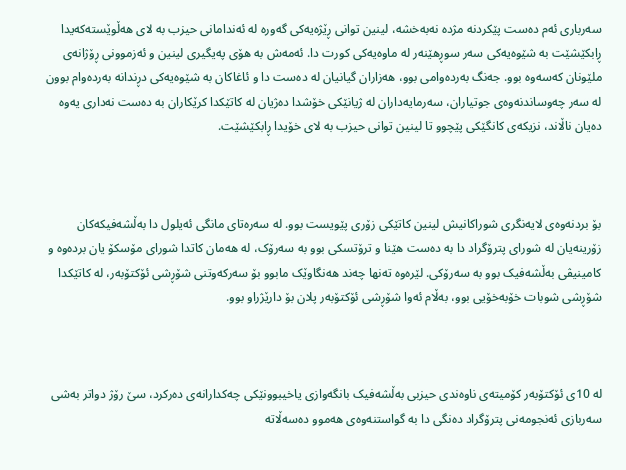سەرباری ئەم دەست پێکردنە مژدە نەبەخشە، لینین توانی ڕێژەیەکی گەورە لە ئەندامانی حیزب بە لای هەڵوێستەکەیدا ڕابکێشێت بە شێوەیەکی سەر سوڕهێنەر لە ماوەیەکی کورت دا. ئەمەش بە هۆی پەیگیری لینین و ئەزموونی ڕۆژانەی ملێونان کەسەوە بوو. جەنگ بەردەوامی بوو، هەزاران گیانیان لە دەست دا و ئاغاکان بە شێوەیەکی دڕندانە بەردەوام بوون لە سەر چەوساندنەوەی جوتیاران، سەرمایەداران لە ژیانێکی خۆشدا دەژیان لە کاتێکدا کرێکاران بە دەست نەداری یەوە دەیان ناڵاند، نزیکەی کانگێکی پێچوو تا لینین توانی حیزب بە لای خۆیدا ڕابکێشێت.



بۆ بردنەوەی لایەنگری شوراکانیش لینین کاتێکی زۆری پێویست بوو. لە سەرەتای مانگی ئەیلول دا بەڵشەفیکەکان زۆرینەیان لە شورای پترۆگراد دا بە دەست هێنا و ترۆتسکی بوو بە سەرۆک، لە هەمان کاتدا شورای مۆسکۆ یان بردەوە و کامینیڤی بەڵشەفیک بوو بە سەرۆکی. لێرەوە تەنها چەند هەنگاوێک مابوو بۆ سەرکەوتنی شۆڕشی ئۆکتۆبەر، لە کاتێکدا شۆڕشی شوبات خۆبەخۆیی بوو، بەڵام ئەوا شۆڕشی ئۆکتۆبەر پلان بۆ دارێژراو بوو.



لە 10ی ئۆکتۆبەر کۆمیتەی ناوەندی حیزبی بەڵشەفیک بانگەوازی یاخیبوونێکی چەکدارانەی دەرکرد، سێ رۆژ دواتر بەشی سەربازی ئەنجومەنی پترۆگراد دەنگی دا بە گواستنەوەی هەموو دەسەڵاتە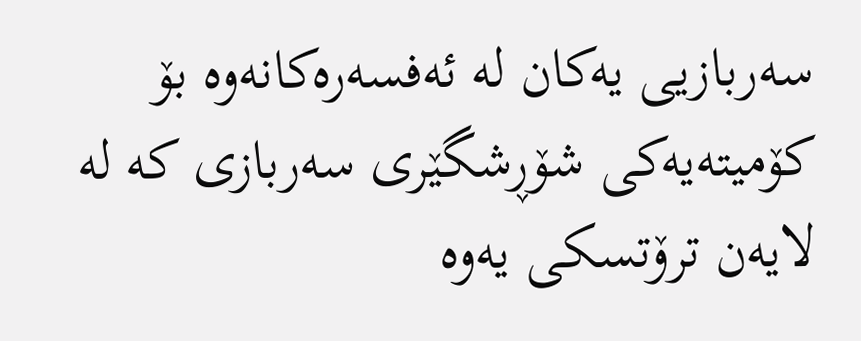سەربازیی یەکان لە ئەفسەرەکانەوە بۆ کۆمیتەیەکی شۆڕشگێری سەربازی کە لە لایەن ترۆتسکی یەوە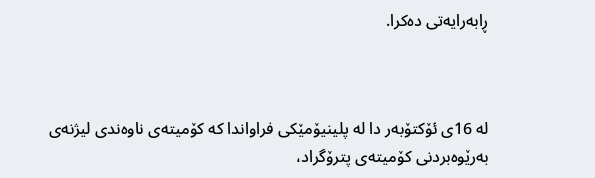ڕابەرایەتی دەکرا.



لە 16ی ئۆکتۆبەر دا لە پلینیۆمێکی فراواندا کە کۆمیتەی ناوەندی لیژنەی بەرێوەبردنی کۆمیتەی پترۆگراد،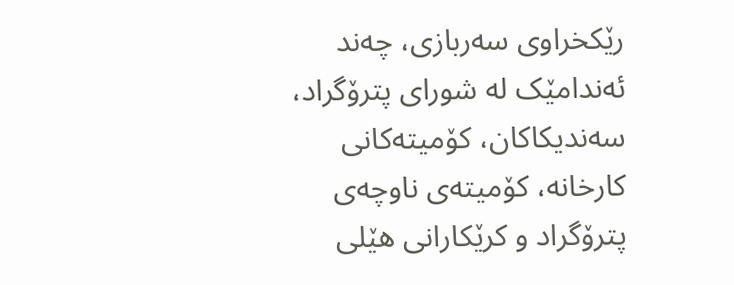رێکخراوی سەربازی، چەند ئەندامێک لە شورای پترۆگراد، سەندیکاکان، کۆمیتەکانی کارخانە، کۆمیتەی ناوچەی پترۆگراد و کرێکارانی هێلی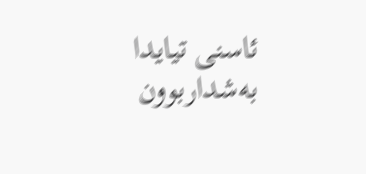ئاسنی تیایدا بەشداربوون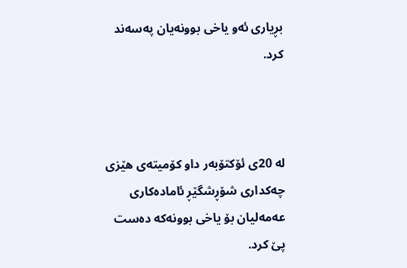بڕیاری ئەو یاخی بوونەیان پەسەند کرد.



لە 20ی ئۆکتۆبەر داو کۆمیتەی هێزی چەکداری شۆڕشگێڕ ئامادەکاری عەمەلیان بۆ یاخی بوونەکە دەست پێ کرد.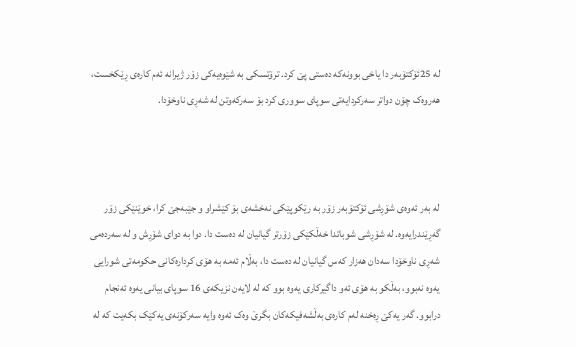لە 25ئۆکتۆبەر دا یاخی بوونەکە دەستی پێ کرد. ترۆتسکی بە شێوەیەکی زۆر ژیرانە ئەم کارەی ڕێکخست، هەروەک چۆن دواتر سەرکردایەتی سوپای سووری کرد بۆ سەرکەوتن لە شەڕی ناوخۆدا.



لە بەر ئەوەی شۆڕشی ئۆکتۆبەر زۆر بە رێکوپێکی نەخشەی بۆ کێشراو و جێبەجێ کرا، خوێنێکی زۆر گەڕێندرایەوە. لە شۆڕشی شوباتدا خەڵکێکی زۆرتر گیانیان لە دەست دا. دوا بە دوای شۆڕش و لە سەردەمی شەڕی ناوخۆدا سەدان هەزار کەس گیانیان لە دەست دا، بەڵام ئەمە بە هۆی کردارەکانی حکومەتی شورایی یەوە نەبوو، بەڵکو بە هۆی ئەو داگیرکاری یەوە بوو کە لە لایەن نزیکەی 16 سوپای بیانی یەوە ئەنجام درابوو. گەر یەکێ ڕەخنە لەم کارەی بەڵشەفیکەکان بگرێ وەک ئەوە وایە سەرکۆنەی یەکێک بکەیت کە لە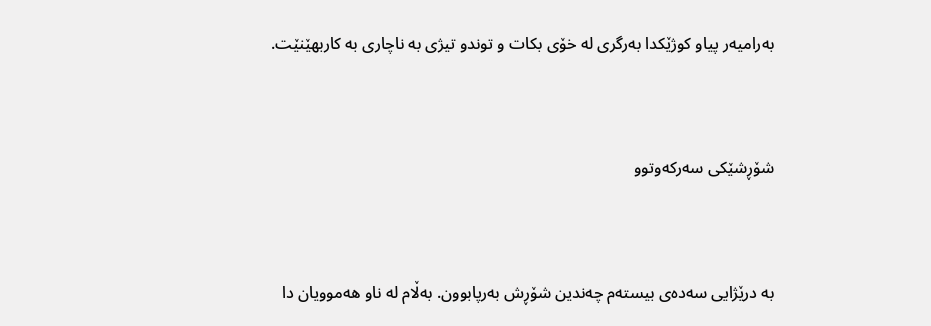بەرامیەر پیاو کوژێکدا بەرگری لە خۆی بکات و توندو تیژی بە ناچاری بە کاربهێنێت.



شۆڕشێکی سەرکەوتوو



بە درێژایی سەدەی بیستەم چەندین شۆڕش بەرپابوون. بەڵام لە ناو هەموویان دا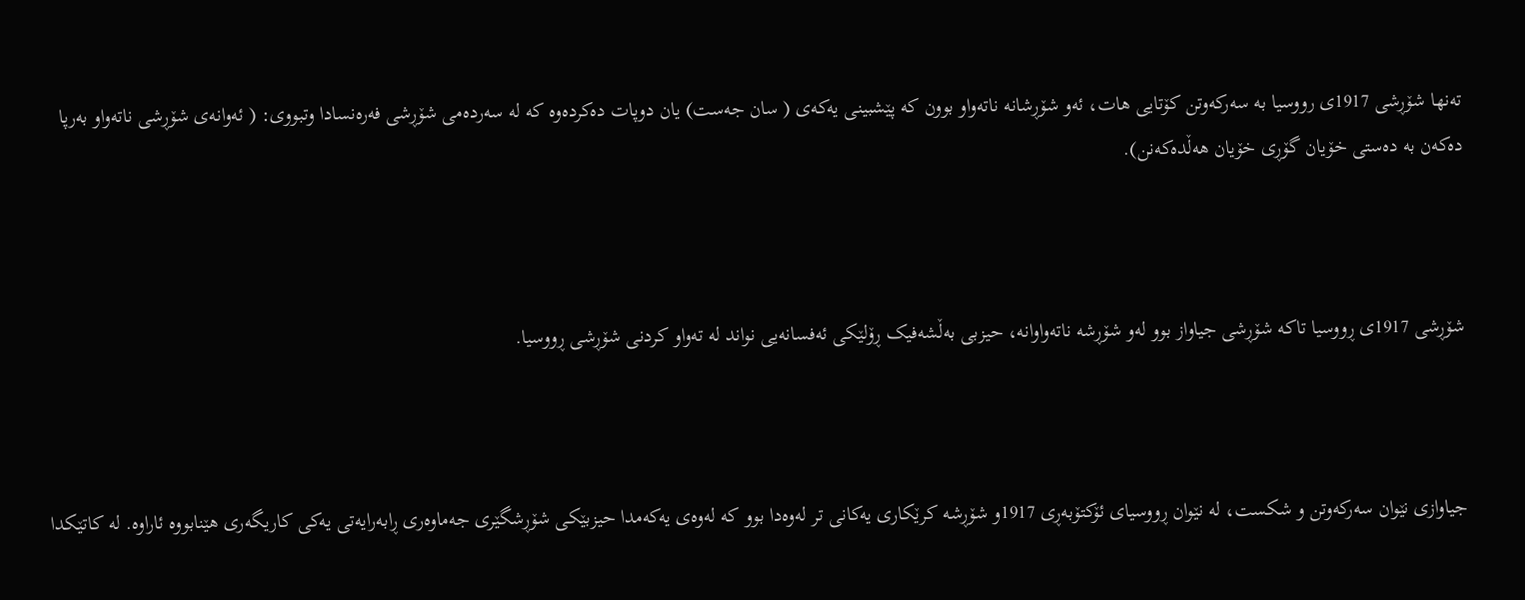تەنها شۆڕشی 1917ی رووسیا بە سەرکەوتن کۆتایی هات، ئەو شۆڕشانە ناتەواو بوون کە پێشبینی یەکەی ( سان جەست) یان دوپات دەکردەوە کە لە سەردەمی شۆڕشی فەرەنسادا وتبووی: ( ئەوانەی شۆڕشی ناتەواو بەرپا دەکەن بە دەستی خۆیان گۆڕی خۆیان هەڵدەکەنن).



شۆڕشی 1917ی ڕووسیا تاکە شۆڕشی جیاواز بوو لەو شۆڕشە ناتەواوانە، حیزبی بەڵشەفیک ڕۆلێکی ئەفسانەیی نواند لە تەواو کردنی شۆڕشی ڕووسیا.



جیاوازی نێوان سەرکەوتن و شکست، لە نێوان ڕووسیای ئۆکتۆبەڕی 1917و شۆڕشە کرێکاری یەکانی تر لەوەدا بوو کە لەوەی یەکەمدا حیزبێکی شۆڕشگێری جەماوەری ڕابەرایەتی یەکی کاریگەری هێنابووە ئاراوە. لە کاتێکدا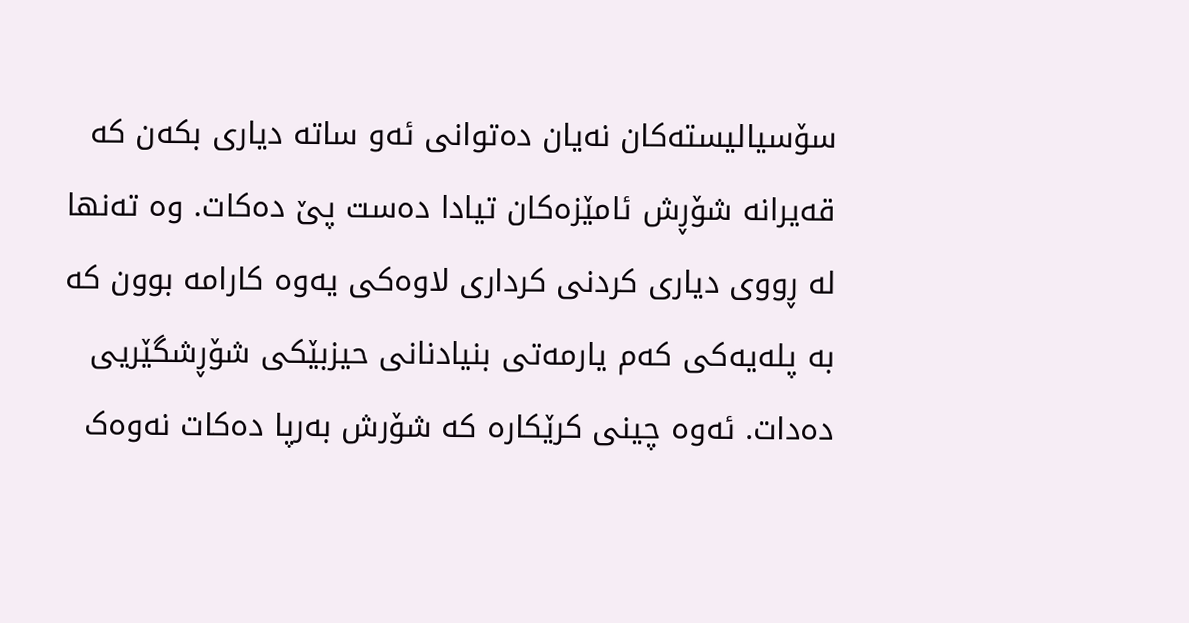سۆسیالیستەکان نەیان دەتوانی ئەو ساتە دیاری بکەن کە قەیرانە شۆڕش ئامێزەکان تیادا دەست پێ دەکات. وە تەنها لە ڕووی دیاری کردنی کرداری لاوەکی یەوە کارامە بوون کە بە پلەیەکی کەم یارمەتی بنیادنانی حیزبێکی شۆڕشگێریی دەدات. ئەوە چینی کرێکارە کە شۆرش بەرپا دەکات نەوەک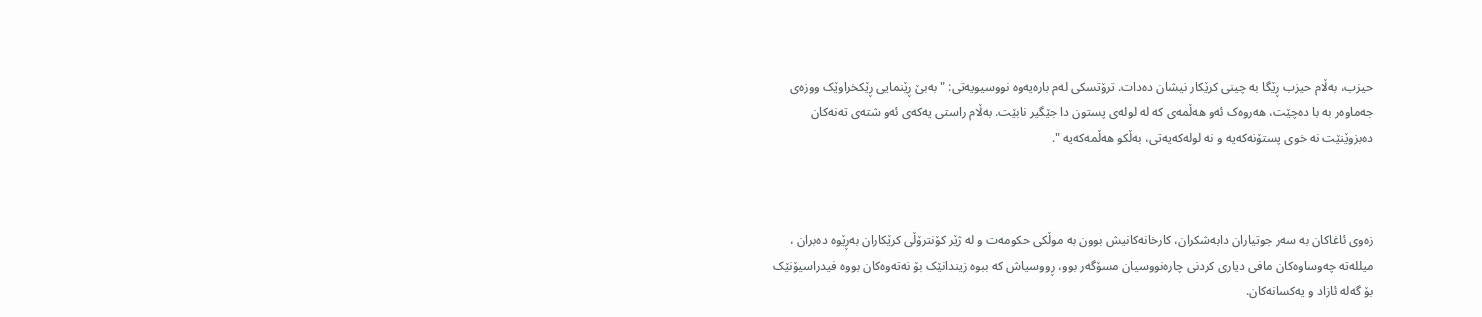حیزب، بەڵام حیزب ڕێگا بە چینی کرێکار نیشان دەدات. ترۆتسکی لەم بارەیەوە نووسیویەتی: " بەبێ ڕێنمایی ڕێکخراوێک ووزەی جەماوەر بە با دەچێت، هەروەک ئەو هەڵمەی کە لە لولەی پستون دا جێگیر نابێت. بەڵام راستی یەکەی ئەو شتەی تەنەکان دەبزوێنێت نە خوی پستۆنەکەیە و نە لولەکەیەتی، بەڵکو هەڵمەکەیە ".



زەوی ئاغاکان بە سەر جوتیاران دابەشکران، کارخانەکانیش بوون بە موڵکی حکومەت و لە ژێر کۆنترۆڵی کرێکاران بەڕێوە دەبران ، میللەتە چەوساوەکان مافی دیاری کردنی چارەنووسیان مسۆگەر بوو، ڕووسیاش کە ببوە زیندانێک بۆ نەتەوەکان بووە فیدراسیۆنێک بۆ گەلە ئازاد و یەکسانەکان.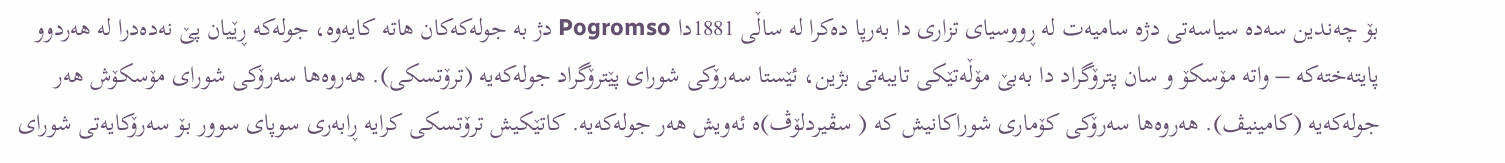بۆ چەندین سەدە سیاسەتی دژە سامیەت لە ڕووسیای تزاری دا بەرپا دەکرا لە ساڵی 1881دا Pogromso دژ بە جولەکەکان هاتە کایەوە، جولەکە ڕێیان پێ نەدەدرا لە هەردوو پایتەختەکە – واتە مۆسکۆ و سان پترۆگراد دا بەبێ مۆڵەتێکی تایبەتی بژین، ئێستا سەرۆکی شورای پێترۆگراد جولەکەیە (ترۆتسکی). هەروەها سەرۆکی شورای مۆسکۆش هەر جولەکەیە (کامینیڤ). هەروەها سەرۆکی کۆماری شوراکانیش کە ( سڤیردلۆڤ)ە ئەویش هەر جولەکەیە. کاتێکیش ترۆتسکی کرایە ڕابەری سوپای سوور بۆ سەرۆکایەتی شورای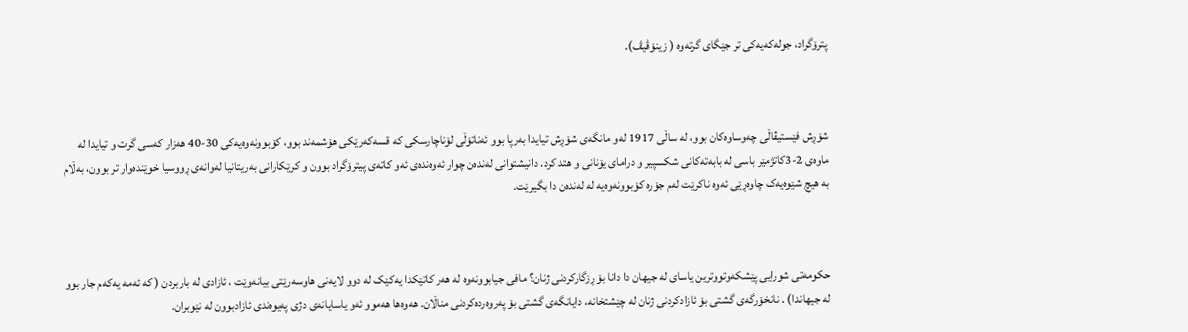پترۆگراد، جولەکەیەکی تر جێگای گرتەوە ( زینۆڤیڤ).



شۆڕش فێستیڤاڵی چەوساوەکان بوو، لە ساڵی 1917 لەو مانگەی شۆڕش تیایدا بەرپا بوو ئەناتۆڵی لۆناچارسکی کە قسەکەرێکی هۆشمەند بوو، کۆبوونەوەیەکی 30-40 هەزار کەسی گرت و تیایدا لە ماوەی 2-3کاتژمێر باسی لە بابەتەکانی شکسپیر و درامای یۆنانی و هتد کرد. دانیشتوانی لەندەن چوار ئەوەندەی ئەو کاتەی پیترۆگراد بوون و کرێکارانی بەریتانیا لەوانەی ڕووسیا خوێندەوار تر بوون، بەڵام بە هیچ شێوەیەک چاوەڕێی ئەوە ناکرێت لەم جۆرە کۆبوونەوەیە لە لەندەن دا بگیرێت.



حکومەتی شورایی پێشکەوتووترین یاسای لە جیهان دا دانا بۆ ڕزگارکردنی ژنان؟ مافی جیابوونەوە لە هەر کاتێکدا یەکێک لە دوو لایەنی هاوسەرێتی بیانەوێت ، ئازادی لە باربردن ( کە ئەمە یەکەم جار بوو لە جیهاندا) . نانخۆرگەی گشتی بۆ ئازادکردنی ژنان لە چێشتخانە، دایانگەی گشتی بۆ پەروەردەکردنی مناڵان. هەوەها هەموو ئەو یاسایانەی دژی پەیوەندی ئازادبوون لە نێوبران.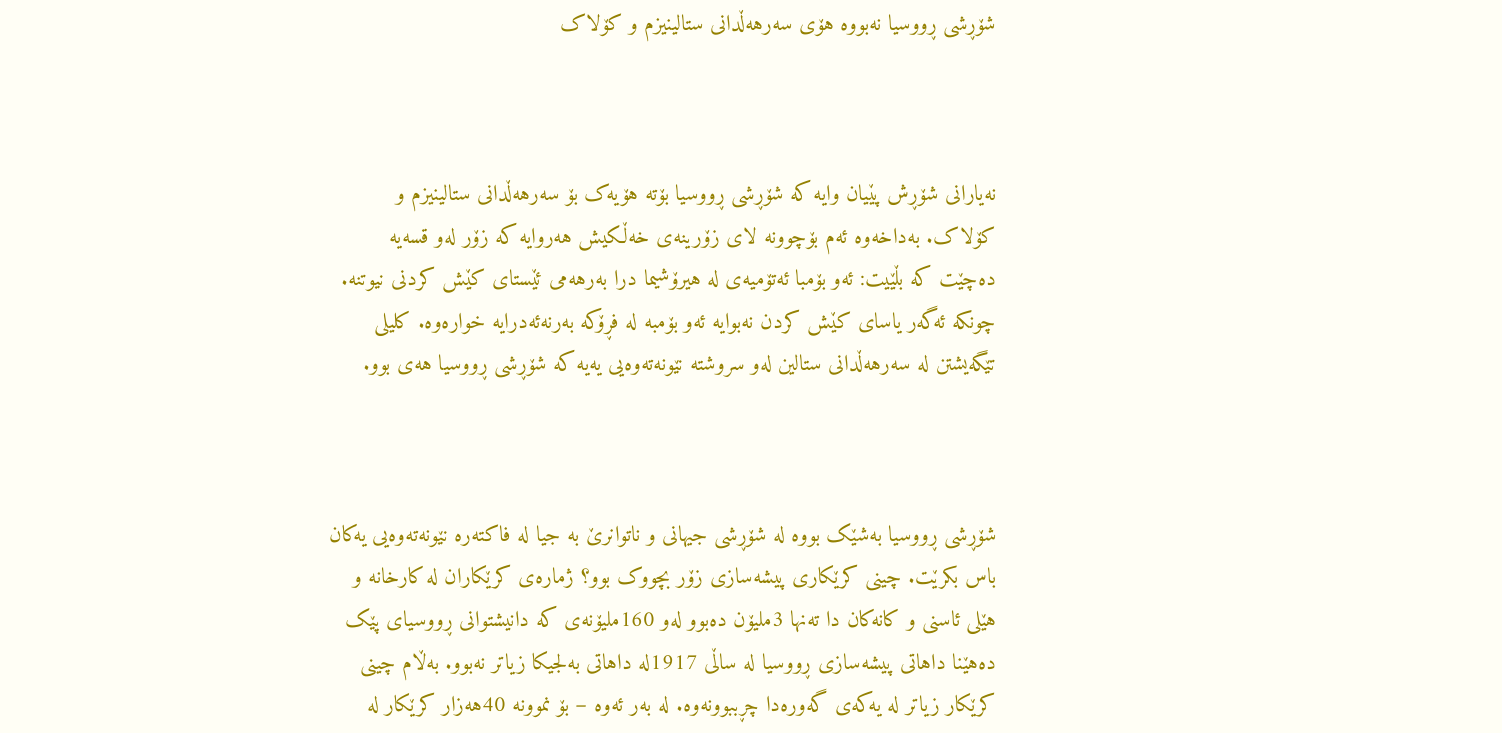شۆڕشی ڕووسیا نەبووە هۆی سەرهەڵدانی ستالینیزم و کۆلاک



نەیارانی شۆڕش پێیان وایە کە شۆڕشی ڕووسیا بۆتە هۆیەک بۆ سەرهەڵدانی ستالینیزم و کۆلاک. بەداخەوە ئەم بۆچوونە لای زۆرینەی خەڵکیش هەروایە کە زۆر لەو قسەیە دەچێت کە بڵێیت: ئەو بۆمبا ئەتۆمیەی لە هیرۆشیما درا بەرهەمی ئێستای کێش کردنی نیوتنە. چونکە ئەگەر یاسای کێش کردن نەبوایە ئەو بۆمبە لە فڕۆکە بەرنەئەدرایە خوارەوە. کلیلی تێگەیشتن لە سەرهەڵدانی ستالین لەو سروشتە نێونەتەوەیی یەیە کە شۆڕشی ڕووسیا هەی بوو.



شۆڕشی ڕووسیا بەشێک بووە لە شۆڕشی جیهانی و ناتوانرێ بە جیا لە فاکتەرە نێونەتەوەیی یەکان باس بکرێت. چینی کرێکاری پیشەسازی زۆر بچووک بوو؟ ژمارەی کرێکاران لە کارخانە و هێلی ئاسنی و کانەکان دا تەنها 3ملیۆن دەبوو لەو 160ملیۆنەی کە دانیشتوانی ڕووسیای پێک دەهێنا داهاتی پیشەسازی ڕووسیا لە ساڵی 1917لە داهاتی بەلجیکا زیاتر نەبوو. بەڵام چینی کرێکار زیاتر لە یەکەی گەورەدا چڕببوونەوە. لە بەر ئەوە – بۆ نموونە 40هەزار کرێکار لە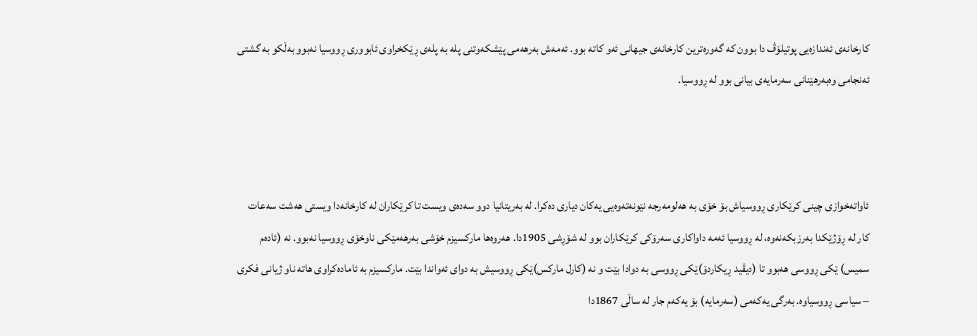کارخانەی ئەندازەیی پوتیلۆڤ دا بوون کە گەورەترین کارخانەی جیهانی ئەو کاتە بوو. ئەمەش بەرهەمی پێشکەوتنی پلە بە پلەی ڕێکخراوی ئابووری ڕووسیا نەبوو بەڵکو بە گشتی ئەنجامی وەبەرهێنانی سەرمایەی بیانی بوو لە ڕووسیا.



ئاواتەخوازی چینی کرێکاری ڕووسیاش بۆ خۆی بە هەلومەرجە نێونەتەوەیی یەکان دیاری دەکرا. لە بەریتانیا دوو سەدەی ویست تا کرێکاران لە کارخانەدا ویستی هەشت سەعات کار لە ڕۆژێکدا بەرزبکەنەوە، لە ڕووسیا ئەمە داواکاری سەرۆکی کرێکاران بوو لە شۆڕشی 1905دا. هەروەها مارکسیزم خۆشی بەرهەمێکی ناوخۆی ڕووسیا نەبوو. نە (ئادەم سمیس) ێکی ڕووسی هەبوو تا (دیڤید ڕیکاردۆ)ێکی ڕووسی بە دوادا بێت و نە (کارل مارکس)ێکی ڕووسیش بە دوای ئەواندا بێت. مارکسیزم بە ئامادەکراوی هاتە ناو ژیانی فکری – سیاسی ڕووسیاوە. بەرگی یەکەمی (سەرمایە) بۆ یەکەم جار لە ساڵی 1867دا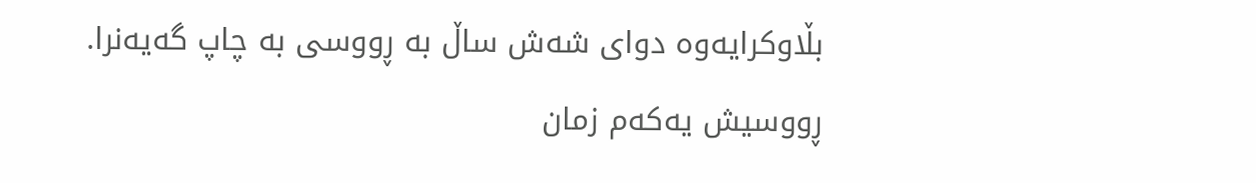بڵاوکرایەوە دوای شەش ساڵ بە ڕووسی بە چاپ گەیەنرا. ڕووسیش یەکەم زمان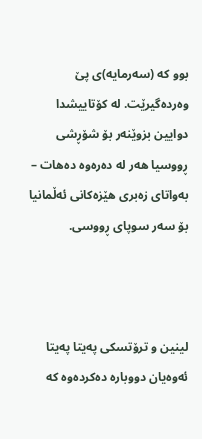بوو کە (سەرمایە)ی پێ وەردەگیرێت. لە کۆتاییشدا دوایین بزوێنەر بۆ شۆڕشی ڕووسیا هەر لە دەرەوە دەهات – بەواتای زەبری هێزەکانی ئەڵمانیا بۆ سەر سوپای ڕووسی.



لینین و ترۆتسکی پەیتا پەیتا ئەوەیان دووبارە دەکردەوە کە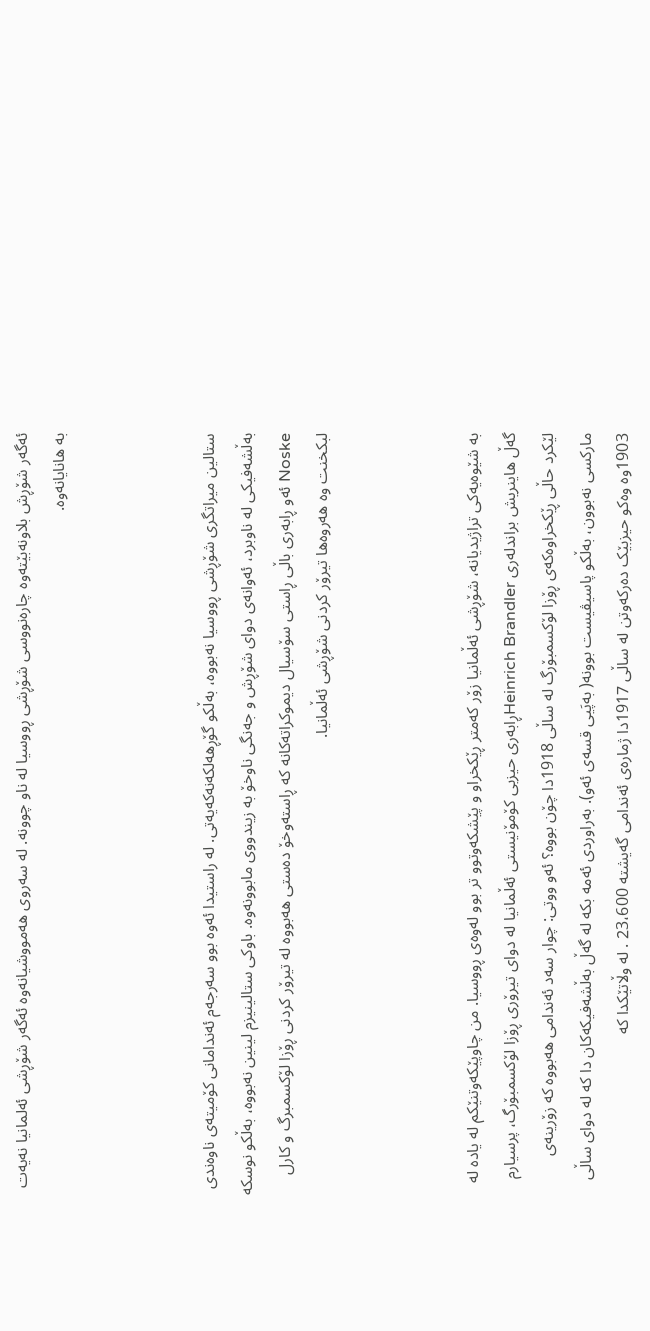ئەگەر شۆڕش بلاونەبێتەوە چارەنووسی شۆڕشی ڕووسیا لە ناو چوونە. لە سەروی هەمووشیانەوە ئەگەر شۆڕشی ئەلمانیا نەیەت بە هانایانەوە.



ستالین میراتگری شۆڕشی ڕووسیا نەبووە، بەڵکو گۆڕهەلکەنەکەیەتی. لە راستیدا ئەوە بوو سەرجەم ئەندامانی کۆمیتەی ناوەندی بەڵشەفیکی لە ناوبرد، ئەوانەی دوای شۆڕش و جەنگی ناوخۆ بە زیندووی مابوونەوە. باوکی ستالینیزم لینین نەبووە، بەڵکو نوسکە Noske ئەو ڕابەری باڵی ڕاستی سۆسیال دیموکراتەکانە کە ڕاستەوخۆ دەستی هەبووە لە تیرۆر کردنی ڕۆزا لۆکسمبرگ و کارل لبکخنت وە هەروەها تیرۆر کردنی شۆڕشی ئەڵمانیا.



بە شێوەیەکی تراژیدیانە، شۆڕشی ئەڵمانیا زۆر کەمتر ڕێکخراو و پێشکەوتوو تر بوو لەوەی ڕووسیا. من چاوپێکەوتنێکم لە یادە لە گەڵ هاینریش براندلەری Heinrich Brandlerڕابەری حیزبی کۆمۆنیستی ئەڵمانیا لە دوای تیرۆری ڕۆزا لۆکسمبۆرگ، پرسیارم لێکرد حاڵی ڕێکخراوەکەی ڕۆزا لۆکسمبۆرگ لە ساڵی 1918دا چۆن بووە؟ ئەو ووتی: چوار سەد ئەندامی هەبووە کە زۆرینەی مارکسی نەبوون، بەڵکو پاسیڤیست بوونە( بەپَیی قسەی ئەو). بەراوردی ئەمە بکە لە گەڵ بەڵشەفیکەکان دا کە لە دوای ساڵی 1903وە وەکو حیزبێک دەرکەوتن لە ساڵی 1917دا ژمارەی ئەندامی گەیشتە 23،600 . لە وڵاتێکدا کە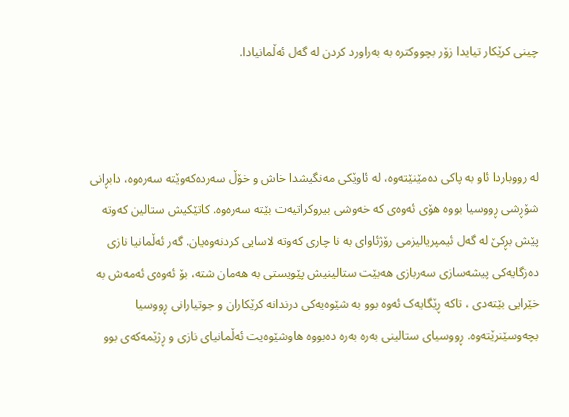چینی کرێکار تیایدا زۆر بچووکترە بە بەراورد کردن لە گەل ئەڵمانیادا.



لە رووباردا ئاو بە پاکی دەمێنێتەوە، لە ئاوێکی مەنگیشدا خاش و خۆڵ سەردەکەوێتە سەرەوە، دابڕانی شۆڕشی ڕووسیا بووە هۆی ئەوەی کە خەوشی بیروکراتیەت بێتە سەرەوە. کاتێکیش ستالین کەوتە پێش بڕکێ لە گەل ئیمپریالیزمی رۆژئاوای بە نا چاری کەوتە لاسایی کردنەوەیان. گەر ئەڵمانیا نازی دەزگایەکی پیشەسازی سەربازی هەبێت ستالینیش پێویستی بە هەمان شتە، بۆ ئەوەی ئەمەش بە خێرایی بێتەدی ، تاکە ڕێگایەک ئەوە بوو بە شێوەیەکی درندانە کرێکاران و جوتیارانی ڕووسیا بچەوسێنرێتەوە. ڕووسیای ستالینی بەرە بەرە دەبووە هاوشێوەیت ئەڵمانیای نازی و ڕژێمەکەی بوو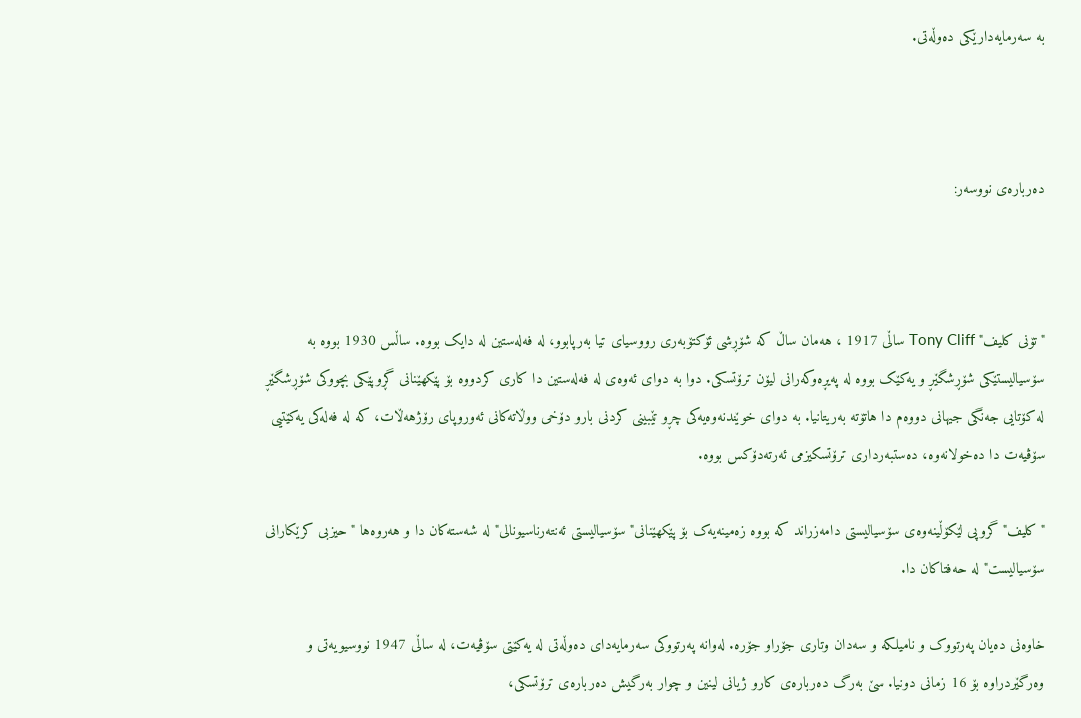بە سەرمایەدارێکی دەوڵەتی.



دەربارەی نووسەر:



"تۆنی کلیف" Tony Cliff ساڵی 1917 ، هەمان ساڵ کە شۆڕشی ئۆکتۆبەری رووسیای تیا بەرپابوو، لە فەلەستین لە دایک بووە. ساڵس 1930 بووە بە سۆسیالیستێکی شۆڕشگێڕ و یەکێک بووە لە پەیڕەوکەرانی لیۆن ترۆتسکی. دوا بە دوای ئەوەی لە فەلەستین دا کاری کردووە بۆ پێکهێنانی گڕوپێکی بچووکی شۆڕشگێڕ لە کۆتایی جەنگی جیهانی دووەم دا هاتۆتە بەریتانیا. بە دوای خوێندنەوەیەکی چڕو تێبینی کردنی بارو دۆخی ووڵاتەکانی ئەوروپای رۆژهەڵات، کە لە فەلەکی یەکێتیی سۆڤیەت دا دەخولانەوە، دەستبەرداری ترۆتسکیزمی ئەرتەدۆکس بووە.

"کلیف" گروپی لێکۆڵینەوەی سۆسیالیستی دامەزراند کە بووە زەمینەیەک بۆ پێکهێنانی" سۆسیالیستی ئەنتەرناسیونالی" لە شەستەکان دا و هەروەها "حیزبی کرێکارانی سۆسیالیست" لە حەفتاکان دا.

خاوەنی دەیان پەرتووک و نامیلکە و سەدان وتاری جۆراو جۆرە. لەوانە پەرتووکی سەرمایەدای دەوڵەتی لە یەکێتی سۆڤیەت، لە ساڵی 1947 نووسیویەتی و وەرگێردراوە بۆ 16 زمانی دونیا. سێ بەرگ دەربارەی کارو ژیانی لینین و چوار بەرگیش دەربارەی ترۆتسکی،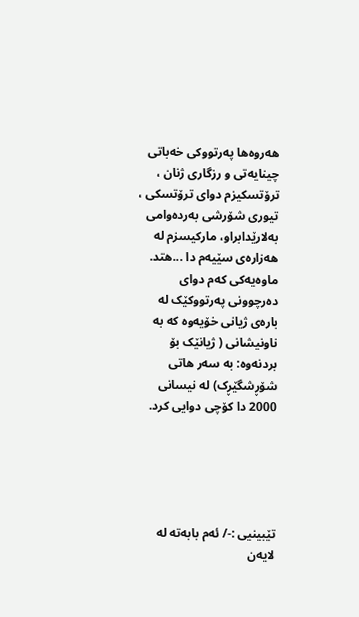هەروەها پەرتووکی خەباتی چینایەتی و رزگاری ژنان ، ترۆتسکیزم دوای ترۆتسکی ، تیوری شۆرشی بەردەوامی بەلارێدابراو، مارکیسزم لە هەزارەی سێیەم دا ...هتد. ماوەیەکی کەم دوای دەرچوونی پەرتووکێک لە بارەی ژیانی خۆیەوە کە بە ناونیشانی ( ژیانێک بۆ بردنەوە: بە سەر هاتی شۆڕشگێڕک) لە نیسانی 2000 دا کۆچی دوایی کرد.





تێبینیی :-/ ئه‌م بابه‌ته‌ له‌ لایه‌ن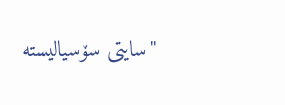''سایتی سۆسیالیسته‌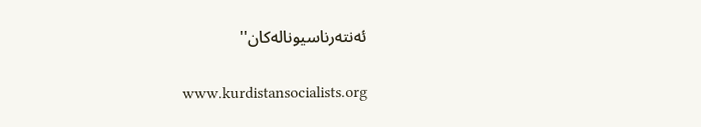ئه‌نته‌رناسیوناله‌کان''

           www.kurdistansocialists.org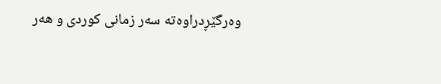وه‌رگێڕدراوه‌ته ‌سه‌ر زمانی کوردی و هه‌ر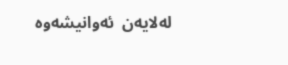له‌لایه‌ن  ئه‌وانیشه‌وه‌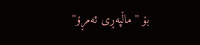بۆ '' ماڵپه‌ڕی ئه‌مڕۆ''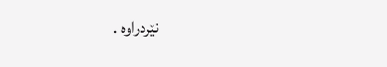نێردراوه‌ .